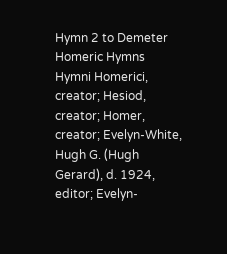Hymn 2 to Demeter
Homeric Hymns
Hymni Homerici, creator; Hesiod, creator; Homer, creator; Evelyn-White, Hugh G. (Hugh Gerard), d. 1924, editor; Evelyn-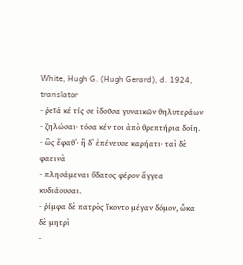White, Hugh G. (Hugh Gerard), d. 1924, translator
- ῥεῖά κέ τίς σε ἰδοῦσα γυναικῶν θηλυτεράων
- ζηλώσαι· τόσα κέν τοι ἀπὸ θρεπτήρια δοίη.
- ὣς ἔφαθʼ· ἣ δʼ ἐπένευσε καρήατι· ταὶ δὲ φαεινὰ
- πλησάμεναι ὕδατος φέρον ἄγγεα κυδιάουσαι.
- ῥίμφα δὲ πατρὸς ἵκοντο μέγαν δόμον, ὦκα δὲ μητρὶ
-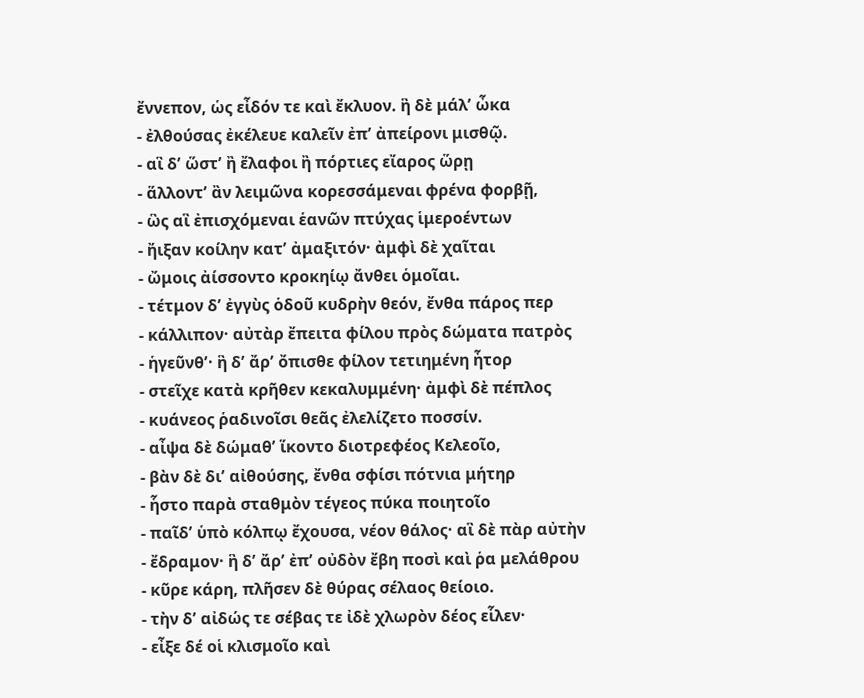ἔννεπον, ὡς εἶδόν τε καὶ ἔκλυον. ἣ δὲ μάλʼ ὦκα
- ἐλθούσας ἐκέλευε καλεῖν ἐπʼ ἀπείρονι μισθῷ.
- αἳ δʼ ὥστʼ ἢ ἔλαφοι ἢ πόρτιες εἴαρος ὥρῃ
- ἅλλοντʼ ἂν λειμῶνα κορεσσάμεναι φρένα φορβῇ,
- ὣς αἳ ἐπισχόμεναι ἑανῶν πτύχας ἱμεροέντων
- ἤιξαν κοίλην κατʼ ἀμαξιτόν· ἀμφὶ δὲ χαῖται
- ὤμοις ἀίσσοντο κροκηίῳ ἄνθει ὁμοῖαι.
- τέτμον δʼ ἐγγὺς ὁδοῦ κυδρὴν θεόν, ἔνθα πάρος περ
- κάλλιπον· αὐτὰρ ἔπειτα φίλου πρὸς δώματα πατρὸς
- ἡγεῦνθʼ· ἣ δʼ ἄρʼ ὄπισθε φίλον τετιημένη ἦτορ
- στεῖχε κατὰ κρῆθεν κεκαλυμμένη· ἀμφὶ δὲ πέπλος
- κυάνεος ῥαδινοῖσι θεᾶς ἐλελίζετο ποσσίν.
- αἶψα δὲ δώμαθʼ ἵκοντο διοτρεφέος Κελεοῖο,
- βὰν δὲ διʼ αἰθούσης, ἔνθα σφίσι πότνια μήτηρ
- ἧστο παρὰ σταθμὸν τέγεος πύκα ποιητοῖο
- παῖδʼ ὑπὸ κόλπῳ ἔχουσα, νέον θάλος· αἳ δὲ πὰρ αὐτὴν
- ἔδραμον· ἣ δʼ ἄρʼ ἐπʼ οὐδὸν ἔβη ποσὶ καὶ ῥα μελάθρου
- κῦρε κάρη, πλῆσεν δὲ θύρας σέλαος θείοιο.
- τὴν δʼ αἰδώς τε σέβας τε ἰδὲ χλωρὸν δέος εἷλεν·
- εἶξε δέ οἱ κλισμοῖο καὶ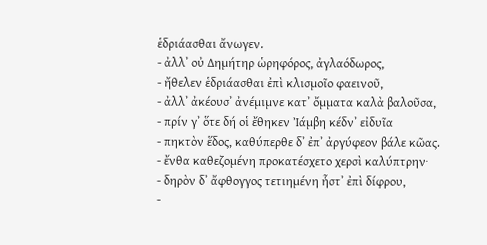ἑδριάασθαι ἄνωγεν.
- ἀλλʼ οὐ Δημήτηρ ὡρηφόρος, ἀγλαόδωρος,
- ἤθελεν ἑδριάασθαι ἐπὶ κλισμοῖο φαεινοῦ,
- ἀλλʼ ἀκέουσʼ ἀνέμιμνε κατʼ ὄμματα καλὰ βαλοῦσα,
- πρίν γʼ ὅτε δή οἱ ἔθηκεν Ἰάμβη κέδνʼ εἰδυῖα
- πηκτὸν ἕδος, καθύπερθε δʼ ἐπʼ ἀργύφεον βάλε κῶας.
- ἔνθα καθεζομένη προκατέσχετο χερσὶ καλύπτρην·
- δηρὸν δʼ ἄφθογγος τετιημένη ἧστʼ ἐπὶ δίφρου,
-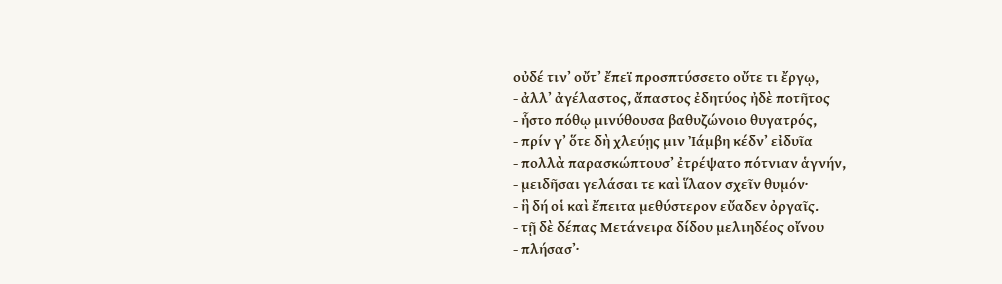οὐδέ τινʼ οὔτʼ ἔπεϊ προσπτύσσετο οὔτε τι ἔργῳ,
- ἀλλʼ ἀγέλαστος, ἄπαστος ἐδητύος ἠδὲ ποτῆτος
- ἧστο πόθῳ μινύθουσα βαθυζώνοιο θυγατρός,
- πρίν γʼ ὅτε δὴ χλεύῃς μιν Ἰάμβη κέδνʼ εἰδυῖα
- πολλὰ παρασκώπτουσʼ ἐτρέψατο πότνιαν ἁγνήν,
- μειδῆσαι γελάσαι τε καὶ ἵλαον σχεῖν θυμόν·
- ἣ δή οἱ καὶ ἔπειτα μεθύστερον εὔαδεν ὀργαῖς.
- τῇ δὲ δέπας Μετάνειρα δίδου μελιηδέος οἴνου
- πλήσασʼ·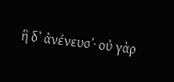ἣ δʼ ἀνένευσʼ· οὐ γὰρ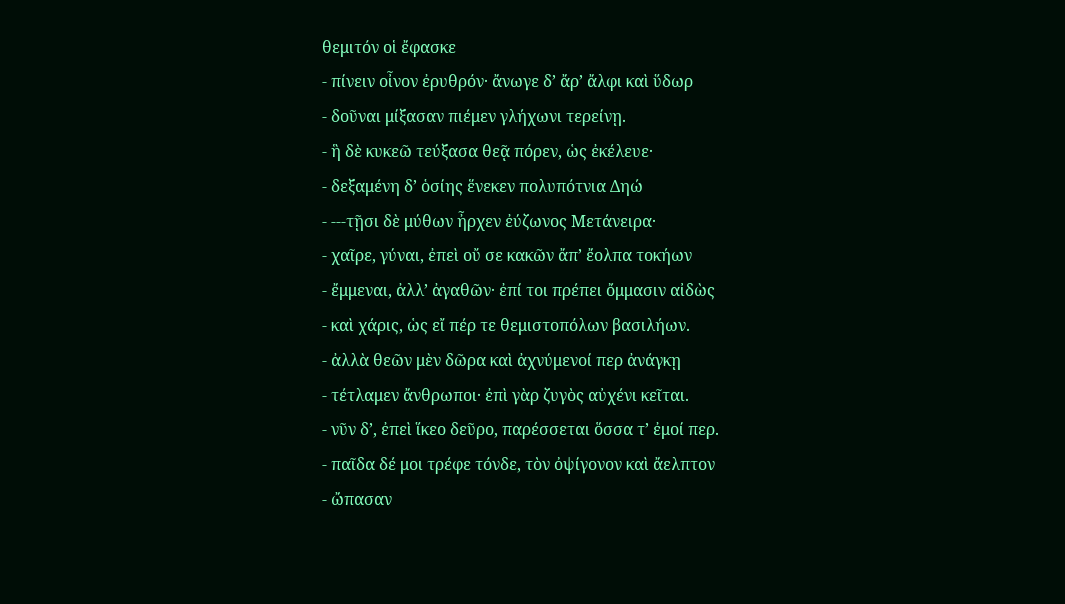θεμιτόν οἱ ἔφασκε
- πίνειν οἶνον ἐρυθρόν· ἄνωγε δʼ ἄρʼ ἄλφι καὶ ὕδωρ
- δοῦναι μίξασαν πιέμεν γλήχωνι τερείνῃ.
- ἣ δὲ κυκεῶ τεύξασα θεᾷ πόρεν, ὡς ἐκέλευε·
- δεξαμένη δʼ ὁσίης ἕνεκεν πολυπότνια Δηώ
- ---τῇσι δὲ μύθων ἦρχεν ἐύζωνος Μετάνειρα·
- χαῖρε, γύναι, ἐπεὶ οὔ σε κακῶν ἄπʼ ἔολπα τοκήων
- ἔμμεναι, ἀλλʼ ἀγαθῶν· ἐπί τοι πρέπει ὄμμασιν αἰδὼς
- καὶ χάρις, ὡς εἴ πέρ τε θεμιστοπόλων βασιλήων.
- ἀλλὰ θεῶν μὲν δῶρα καὶ ἀχνύμενοί περ ἀνάγκῃ
- τέτλαμεν ἄνθρωποι· ἐπὶ γὰρ ζυγὸς αὐχένι κεῖται.
- νῦν δʼ, ἐπεὶ ἵκεο δεῦρο, παρέσσεται ὅσσα τʼ ἐμοί περ.
- παῖδα δέ μοι τρέφε τόνδε, τὸν ὀψίγονον καὶ ἄελπτον
- ὤπασαν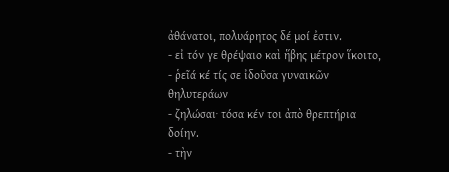ἀθάνατοι, πολυάρητος δέ μοί ἐστιν.
- εἰ τόν γε θρέψαιο καὶ ἥβης μέτρον ἵκοιτο,
- ῥεῖά κέ τίς σε ἰδοῦσα γυναικῶν θηλυτεράων
- ζηλώσαι· τόσα κέν τοι ἀπὸ θρεπτήρια δοίην.
- τὴν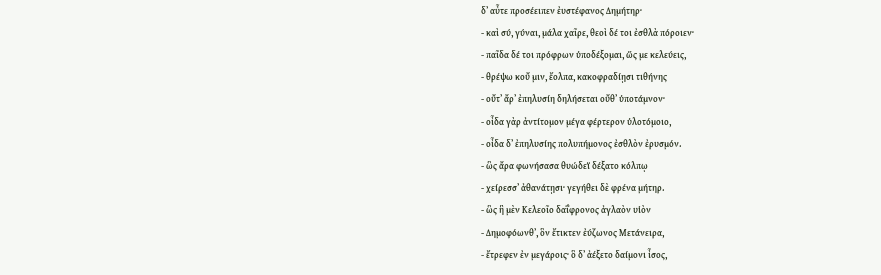δʼ αὖτε προσέειπεν ἐυστέφανος Δημήτηρ·
- καὶ σύ, γύναι, μάλα χαῖρε, θεοὶ δέ τοι ἐσθλὰ πόροιεν·
- παῖδα δέ τοι πρόφρων ὑποδέξομαι, ὥς με κελεύεις,
- θρέψω κοὔ μιν, ἔολπα, κακοφραδίῃσι τιθήνης
- οὔτʼ ἄρʼ ἐπηλυσίη δηλήσεται οὔθʼ ὑποτάμνον·
- οἶδα γὰρ ἀντίτομον μέγα φέρτερον ὑλοτόμοιο,
- οἶδα δʼ ἐπηλυσίης πολυπήμονος ἐσθλὸν ἐρυσμόν.
- ὣς ἄρα φωνήσασα θυώδεϊ δέξατο κόλπῳ
- χείρεσσʼ ἀθανάτῃσι· γεγήθει δὲ φρένα μήτηρ.
- ὣς ἣ μὲν Κελεοῖο δαΐφρονος ἀγλαὸν υἱὸν
- Δημοφόωνθʼ, ὃν ἔτικτεν ἐύζωνος Μετάνειρα,
- ἔτρεφεν ἐν μεγάροις· ὃ δʼ ἀέξετο δαίμονι ἶσος,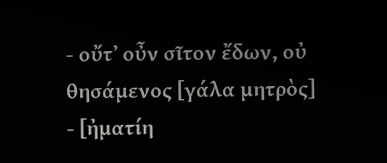- οὔτʼ οὖν σῖτον ἔδων, οὐ θησάμενος [γάλα μητρὸς]
- [ἠματίη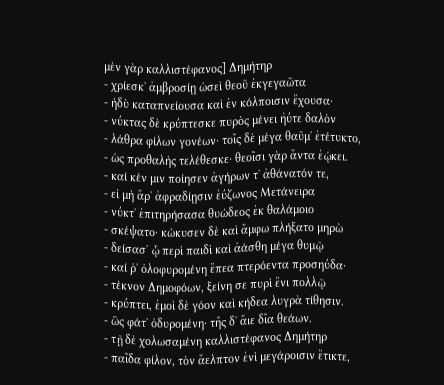μὲν γὰρ καλλιστέφανος] Δημήτηρ
- χρίεσκʼ ἀμβροσίῃ ὡσεὶ θεοῦ ἐκγεγαῶτα
- ἡδὺ καταπνείουσα καὶ ἐν κόλποισιν ἔχουσα·
- νύκτας δὲ κρύπτεσκε πυρὸς μένει ἠύτε δαλὸν
- λάθρα φίλων γονέων· τοῖς δὲ μέγα θαῦμʼ ἐτέτυκτο,
- ὡς προθαλὴς τελέθεσκε· θεοῖσι γὰρ ἄντα ἐῴκει.
- καί κέν μιν ποίησεν ἀγήρων τʼ ἀθάνατόν τε,
- εἰ μὴ ἄρʼ ἀφραδίῃσιν ἐύζωνος Μετάνειρα
- νύκτʼ ἐπιτηρήσασα θυώδεος ἐκ θαλάμοιο
- σκέψατο· κώκυσεν δὲ καὶ ἄμφω πλήξατο μηρὼ
- δείσασʼ ᾧ περὶ παιδὶ καὶ ἀάσθη μέγα θυμῷ
- καί ῥʼ ὀλοφυρομένη ἔπεα πτερόεντα προσηύδα·
- τέκνον Δημοφόων, ξείνη σε πυρὶ ἔνι πολλῷ
- κρύπτει, ἐμοὶ δὲ γόον καὶ κήδεα λυγρὰ τίθησιν.
- ὣς φάτʼ ὀδυρομένη· τῆς δʼ ἄιε δῖα θεάων.
- τῇ δὲ χολωσαμένη καλλιστέφανος Δημήτηρ
- παῖδα φίλον, τὸν ἄελπτον ἐνὶ μεγάροισιν ἔτικτε,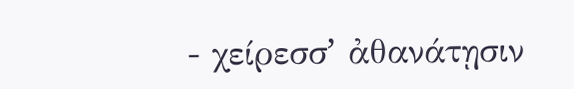- χείρεσσʼ ἀθανάτῃσιν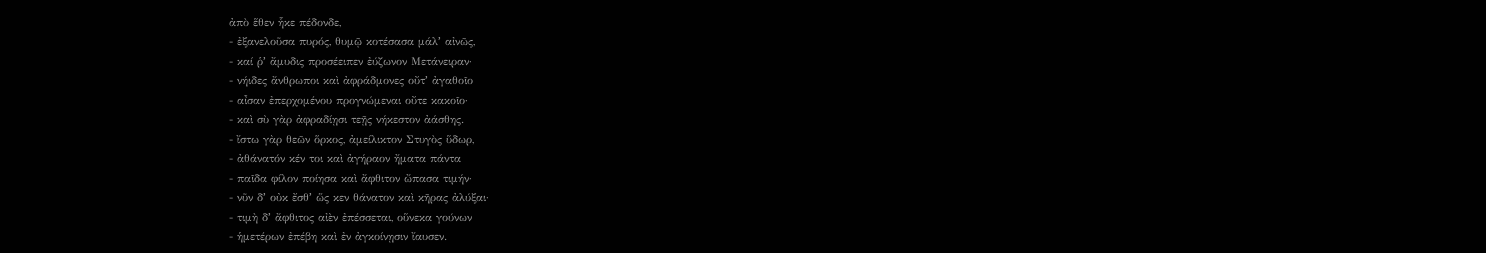ἀπὸ ἕθεν ἧκε πέδονδε,
- ἐξανελοῦσα πυρός, θυμῷ κοτέσασα μάλʼ αἰνῶς,
- καί ῥʼ ἄμυδις προσέειπεν ἐύζωνον Μετάνειραν·
- νήιδες ἄνθρωποι καὶ ἀφράδμονες οὔτʼ ἀγαθοῖο
- αἶσαν ἐπερχομένου προγνώμεναι οὔτε κακοῖο·
- καὶ σὺ γὰρ ἀφραδίῃσι τεῇς νήκεστον ἀάσθης.
- ἴστω γὰρ θεῶν ὅρκος, ἀμείλικτον Στυγὸς ὕδωρ,
- ἀθάνατόν κέν τοι καὶ ἀγήραον ἤματα πάντα
- παῖδα φίλον ποίησα καὶ ἄφθιτον ὤπασα τιμήν·
- νῦν δʼ οὐκ ἔσθʼ ὥς κεν θάνατον καὶ κῆρας ἀλύξαι·
- τιμὴ δʼ ἄφθιτος αἰὲν ἐπέσσεται, οὕνεκα γούνων
- ἡμετέρων ἐπέβη καὶ ἐν ἀγκοίνῃσιν ἴαυσεν.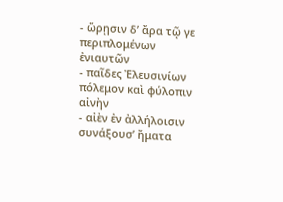- ὥρῃσιν δʼ ἄρα τῷ γε περιπλομένων ἐνιαυτῶν
- παῖδες Ἐλευσινίων πόλεμον καὶ φύλοπιν αἰνὴν
- αἰὲν ἐν ἀλλήλοισιν συνάξουσʼ ἤματα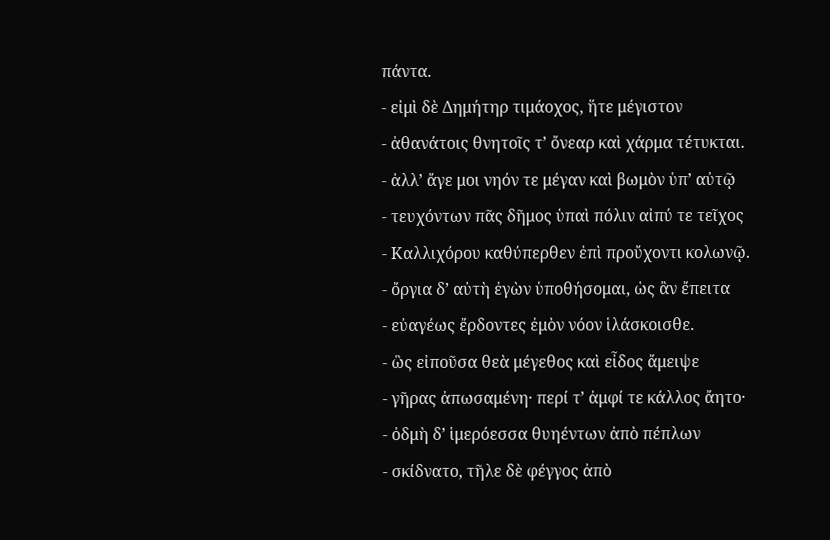πάντα.
- εἰμὶ δὲ Δημήτηρ τιμάοχος, ἥτε μέγιστον
- ἀθανάτοις θνητοῖς τʼ ὄνεαρ καὶ χάρμα τέτυκται.
- ἀλλʼ ἄγε μοι νηόν τε μέγαν καὶ βωμὸν ὑπʼ αὐτῷ
- τευχόντων πᾶς δῆμος ὑπαὶ πόλιν αἰπύ τε τεῖχος
- Καλλιχόρου καθύπερθεν ἐπὶ προὔχοντι κολωνῷ.
- ὄργια δʼ αὐτὴ ἐγὼν ὑποθήσομαι, ὡς ἂν ἔπειτα
- εὐαγέως ἔρδοντες ἐμὸν νόον ἱλάσκοισθε.
- ὣς εἰποῦσα θεὰ μέγεθος καὶ εἶδος ἄμειψε
- γῆρας ἀπωσαμένη· περί τʼ ἀμφί τε κάλλος ἄητο·
- ὀδμὴ δʼ ἱμερόεσσα θυηέντων ἀπὸ πέπλων
- σκίδνατο, τῆλε δὲ φέγγος ἀπὸ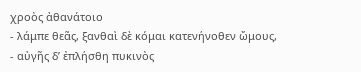χροὸς ἀθανάτοιο
- λάμπε θεᾶς, ξανθαὶ δὲ κόμαι κατενήνοθεν ὤμους,
- αὐγῆς δʼ ἐπλήσθη πυκινὸς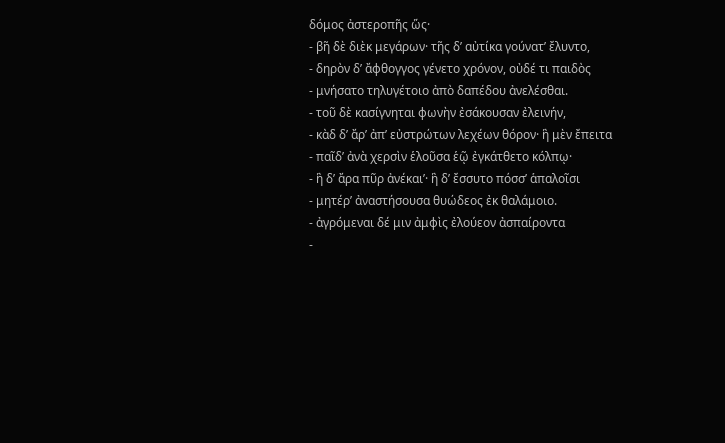δόμος ἀστεροπῆς ὥς·
- βῆ δὲ διὲκ μεγάρων· τῆς δʼ αὐτίκα γούνατʼ ἔλυντο,
- δηρὸν δʼ ἄφθογγος γένετο χρόνον, οὐδέ τι παιδὸς
- μνήσατο τηλυγέτοιο ἀπὸ δαπέδου ἀνελέσθαι.
- τοῦ δὲ κασίγνηται φωνὴν ἐσάκουσαν ἐλεινήν,
- κὰδ δʼ ἄρʼ ἀπʼ εὐστρώτων λεχέων θόρον· ἣ μὲν ἔπειτα
- παῖδʼ ἀνὰ χερσὶν ἑλοῦσα ἑῷ ἐγκάτθετο κόλπῳ·
- ἣ δʼ ἄρα πῦρ ἀνέκαιʼ· ἣ δʼ ἔσσυτο πόσσʼ ἁπαλοῖσι
- μητέρʼ ἀναστήσουσα θυώδεος ἐκ θαλάμοιο.
- ἀγρόμεναι δέ μιν ἀμφὶς ἐλούεον ἀσπαίροντα
-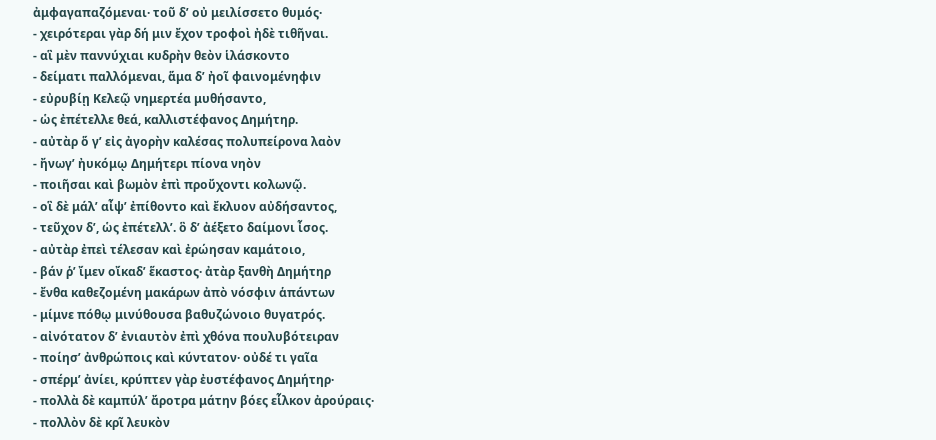ἀμφαγαπαζόμεναι· τοῦ δʼ οὐ μειλίσσετο θυμός·
- χειρότεραι γὰρ δή μιν ἔχον τροφοὶ ἠδὲ τιθῆναι.
- αἳ μὲν παννύχιαι κυδρὴν θεὸν ἱλάσκοντο
- δείματι παλλόμεναι, ἅμα δʼ ἠοῖ φαινομένηφιν
- εὐρυβίῃ Κελεῷ νημερτέα μυθήσαντο,
- ὡς ἐπέτελλε θεά, καλλιστέφανος Δημήτηρ.
- αὐτὰρ ὅ γʼ εἰς ἀγορὴν καλέσας πολυπείρονα λαὸν
- ἤνωγʼ ἠυκόμῳ Δημήτερι πίονα νηὸν
- ποιῆσαι καὶ βωμὸν ἐπὶ προὔχοντι κολωνῷ.
- οἳ δὲ μάλʼ αἶψʼ ἐπίθοντο καὶ ἔκλυον αὐδήσαντος,
- τεῦχον δʼ, ὡς ἐπέτελλʼ. ὃ δʼ ἀέξετο δαίμονι ἶσος.
- αὐτὰρ ἐπεὶ τέλεσαν καὶ ἐρώησαν καμάτοιο,
- βάν ῥʼ ἴμεν οἴκαδʼ ἕκαστος· ἀτὰρ ξανθὴ Δημήτηρ
- ἔνθα καθεζομένη μακάρων ἀπὸ νόσφιν ἁπάντων
- μίμνε πόθῳ μινύθουσα βαθυζώνοιο θυγατρός.
- αἰνότατον δʼ ἐνιαυτὸν ἐπὶ χθόνα πουλυβότειραν
- ποίησʼ ἀνθρώποις καὶ κύντατον· οὐδέ τι γαῖα
- σπέρμʼ ἀνίει, κρύπτεν γὰρ ἐυστέφανος Δημήτηρ·
- πολλὰ δὲ καμπύλʼ ἄροτρα μάτην βόες εἷλκον ἀρούραις·
- πολλὸν δὲ κρῖ λευκὸν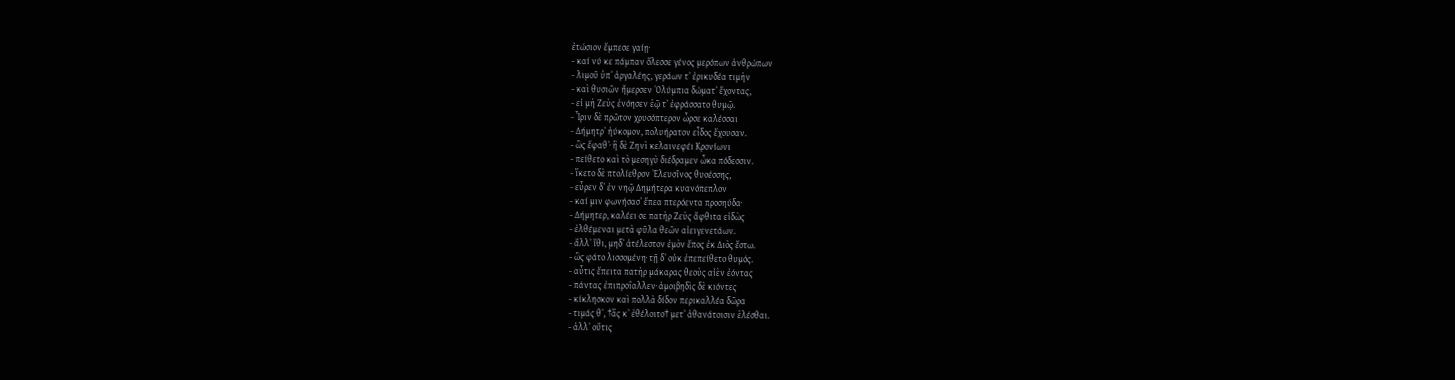ἐτώσιον ἔμπεσε γαίῃ·
- καί νύ κε πάμπαν ὄλεσσε γένος μερόπων ἀνθρώπων
- λιμοῦ ὑπʼ ἀργαλέης, γεράων τʼ ἐρικυδέα τιμὴν
- καὶ θυσιῶν ἤμερσεν Ὀλύμπια δώματʼ ἔχοντας,
- εἰ μὴ Ζεὺς ἐνόησεν ἑῷ τʼ ἐφράσσατο θυμῷ.
- Ἶριν δὲ πρῶτον χρυσόπτερον ὦρσε καλέσσαι
- Δήμητρʼ ἠύκομον, πολυήρατον εἶδος ἔχουσαν.
- ὣς ἔφαθʼ· ἣ δὲ Ζηνὶ κελαινεφέι Κρονίωνι
- πείθετο καὶ τὸ μεσηγὺ διέδραμεν ὦκα πόδεσσιν.
- ἵκετο δὲ πτολίεθρον Ἐλευσῖνος θυοέσσης,
- εὗρεν δʼ ἐν νηῷ Δημήτερα κυανόπεπλον
- καί μιν φωνήσασʼ ἔπεα πτερόεντα προσηύδα·
- Δήμητερ, καλέει σε πατὴρ Ζεὺς ἄφθιτα εἰδὼς
- ἐλθέμεναι μετὰ φῦλα θεῶν αἰειγενετάων.
- ἄλλʼ ἴθι, μηδʼ ἀτέλεστον ἐμὸν ἔπος ἐκ Διὸς ἔστω.
- ὣς φάτο λισσομένη· τῇ δʼ οὐκ ἐπεπείθετο θυμός.
- αὖτις ἔπειτα πατὴρ μάκαρας θεοὺς αἰὲν ἐόντας
- πάντας ἐπιπροΐαλλεν· ἀμοιβηδὶς δὲ κιόντες
- κίκλησκον καὶ πολλὰ δίδον περικαλλέα δῶρα
- τιμάς θʼ, †ἅς κʼ ἐθέλοιτο† μετʼ ἀθανάτοισιν ἑλέσθαι.
- ἀλλʼ οὔτις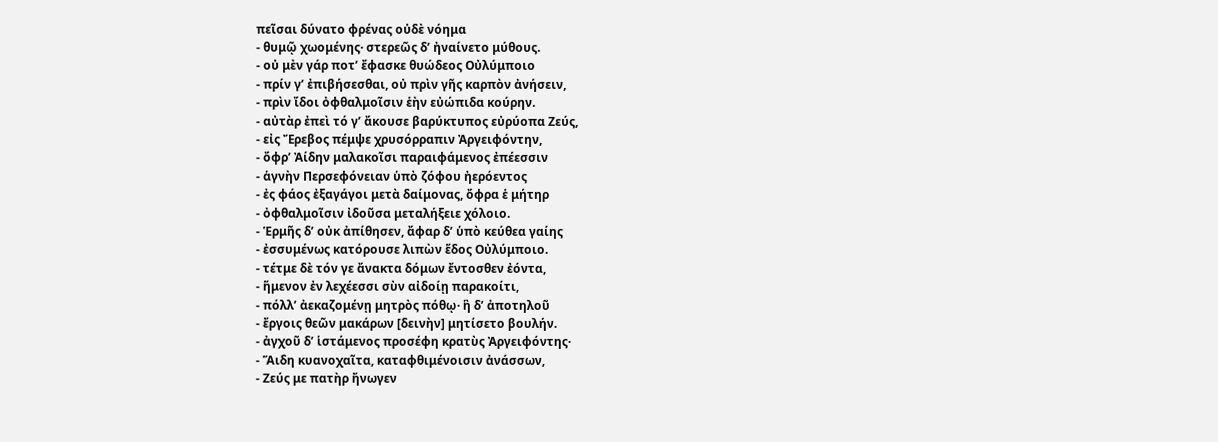πεῖσαι δύνατο φρένας οὐδὲ νόημα
- θυμῷ χωομένης· στερεῶς δʼ ἠναίνετο μύθους.
- οὐ μὲν γάρ ποτʼ ἔφασκε θυώδεος Οὐλύμποιο
- πρίν γʼ ἐπιβήσεσθαι, οὐ πρὶν γῆς καρπὸν ἀνήσειν,
- πρὶν ἴδοι ὀφθαλμοῖσιν ἑὴν εὐώπιδα κούρην.
- αὐτὰρ ἐπεὶ τό γʼ ἄκουσε βαρύκτυπος εὐρύοπα Ζεύς,
- εἰς Ἔρεβος πέμψε χρυσόρραπιν Ἀργειφόντην,
- ὄφρʼ Ἀίδην μαλακοῖσι παραιφάμενος ἐπέεσσιν
- ἁγνὴν Περσεφόνειαν ὑπὸ ζόφου ἠερόεντος
- ἐς φάος ἐξαγάγοι μετὰ δαίμονας, ὄφρα ἑ μήτηρ
- ὀφθαλμοῖσιν ἰδοῦσα μεταλήξειε χόλοιο.
- Ἑρμῆς δʼ οὐκ ἀπίθησεν, ἄφαρ δʼ ὑπὸ κεύθεα γαίης
- ἐσσυμένως κατόρουσε λιπὼν ἕδος Οὐλύμποιο.
- τέτμε δὲ τόν γε ἄνακτα δόμων ἔντοσθεν ἐόντα,
- ἥμενον ἐν λεχέεσσι σὺν αἰδοίῃ παρακοίτι,
- πόλλʼ ἀεκαζομένῃ μητρὸς πόθῳ· ἣ δʼ ἀποτηλοῦ
- ἔργοις θεῶν μακάρων [δεινὴν] μητίσετο βουλήν.
- ἀγχοῦ δʼ ἱστάμενος προσέφη κρατὺς Ἀργειφόντης·
- Ἅιδη κυανοχαῖτα, καταφθιμένοισιν ἀνάσσων,
- Ζεύς με πατὴρ ἤνωγεν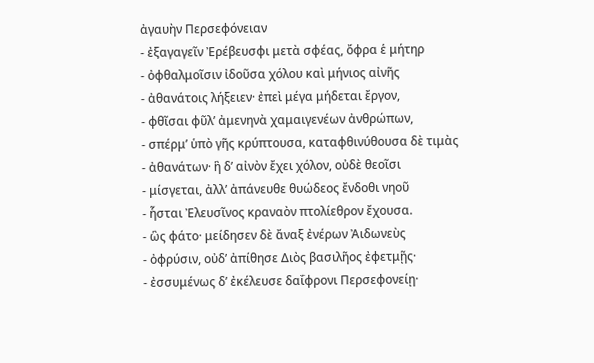ἀγαυὴν Περσεφόνειαν
- ἐξαγαγεῖν Ἐρέβευσφι μετὰ σφέας, ὄφρα ἑ μήτηρ
- ὀφθαλμοῖσιν ἰδοῦσα χόλου καὶ μήνιος αἰνῆς
- ἀθανάτοις λήξειεν· ἐπεὶ μέγα μήδεται ἔργον,
- φθῖσαι φῦλʼ ἀμενηνὰ χαμαιγενέων ἀνθρώπων,
- σπέρμʼ ὑπὸ γῆς κρύπτουσα, καταφθινύθουσα δὲ τιμὰς
- ἀθανάτων· ἣ δʼ αἰνὸν ἔχει χόλον, οὐδὲ θεοῖσι
- μίσγεται, ἀλλʼ ἀπάνευθε θυώδεος ἔνδοθι νηοῦ
- ἧσται Ἐλευσῖνος κραναὸν πτολίεθρον ἔχουσα.
- ὣς φάτο· μείδησεν δὲ ἄναξ ἐνέρων Ἀιδωνεὺς
- ὀφρύσιν, οὐδʼ ἀπίθησε Διὸς βασιλῆος ἐφετμῇς·
- ἐσσυμένως δʼ ἐκέλευσε δαΐφρονι Περσεφονείῃ·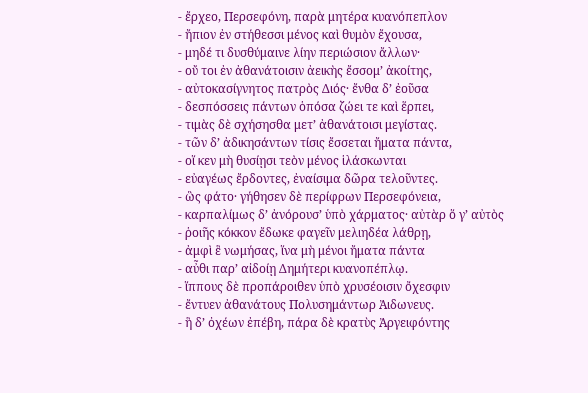- ἔρχεο, Περσεφόνη, παρὰ μητέρα κυανόπεπλον
- ἤπιον ἐν στήθεσσι μένος καὶ θυμὸν ἔχουσα,
- μηδέ τι δυσθύμαινε λίην περιώσιον ἄλλων·
- οὔ τοι ἐν ἀθανάτοισιν ἀεικὴς ἔσσομʼ ἀκοίτης,
- αὐτοκασίγνητος πατρὸς Διός· ἔνθα δʼ ἐοῦσα
- δεσπόσσεις πάντων ὁπόσα ζώει τε καὶ ἕρπει,
- τιμὰς δὲ σχήσησθα μετʼ ἀθανάτοισι μεγίστας.
- τῶν δʼ ἀδικησάντων τίσις ἔσσεται ἤματα πάντα,
- οἵ κεν μὴ θυσίῃσι τεὸν μένος ἱλάσκωνται
- εὐαγέως ἔρδοντες, ἐναίσιμα δῶρα τελοῦντες.
- ὣς φάτο· γήθησεν δὲ περίφρων Περσεφόνεια,
- καρπαλίμως δʼ ἀνόρουσʼ ὑπὸ χάρματος· αὐτὰρ ὅ γʼ αὐτὸς
- ῥοιῆς κόκκον ἔδωκε φαγεῖν μελιηδέα λάθρῃ,
- ἀμφὶ ἓ νωμήσας, ἵνα μὴ μένοι ἤματα πάντα
- αὖθι παρʼ αἰδοίῃ Δημήτερι κυανοπέπλῳ.
- ἵππους δὲ προπάροιθεν ὑπὸ χρυσέοισιν ὄχεσφιν
- ἔντυεν ἀθανάτους Πολυσημάντωρ Ἀιδωνευς.
- ἣ δʼ ὀχέων ἐπέβη, πάρα δὲ κρατὺς Ἀργειφόντης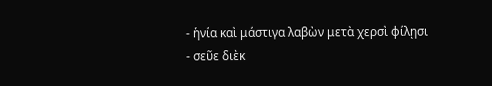- ἡνία καὶ μάστιγα λαβὼν μετὰ χερσὶ φίλῃσι
- σεῦε διὲκ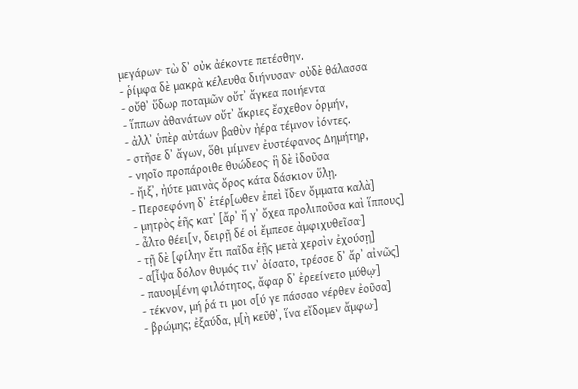μεγάρων· τὼ δʼ οὐκ ἀέκοντε πετέσθην.
- ῥίμφα δὲ μακρὰ κέλευθα διήνυσαν· οὐδὲ θάλασσα
- οὔθʼ ὕδωρ ποταμῶν οὔτʼ ἄγκεα ποιήεντα
- ἵππων ἀθανάτων οὔτʼ ἄκριες ἔσχεθον ὁρμήν,
- ἀλλʼ ὑπὲρ αὐτάων βαθὺν ἠέρα τέμνον ἰόντες.
- στῆσε δʼ ἄγων, ὅθι μίμνεν ἐυστέφανος Δημήτηρ,
- νηοῖο προπάροιθε θυώδεος· ἣ δὲ ἰδοῦσα
- ἤιξʼ, ἠύτε μαινὰς ὄρος κάτα δάσκιον ὕλῃ.
- Περσεφόνη δʼ ἑτέρ[ωθεν ἐπεὶ ἴδεν ὄμματα καλὰ]
- μητρὸς ἑῆς κατʼ [ἄρʼ ἥ γʼ ὄχεα προλιποῦσα καὶ ἵππους]
- ἆλτο θέει[ν, δειρῇ δέ οἱ ἔμπεσε ἀμφιχυθεῖσα·]
- τῇ δὲ [φίλην ἔτι παῖδα ἑῇς μετὰ χερσὶν ἐχούσῃ]
- α[ἶψα δόλον θυμός τινʼ ὀίσατο, τρέσσε δʼ ἄρʼ αἰνῶς]
- παυομ[ένη φιλότητος, ἄφαρ δʼ ἐρεείνετο μύθῳ·]
- τέκνον, μή ῥά τι μοι σ[ύ γε πάσσαο νέρθεν ἐοῦσα]
- βρώμης; ἐξαύδα, μ[ὴ κεῦθʼ, ἵνα εἴδομεν ἄμφω·]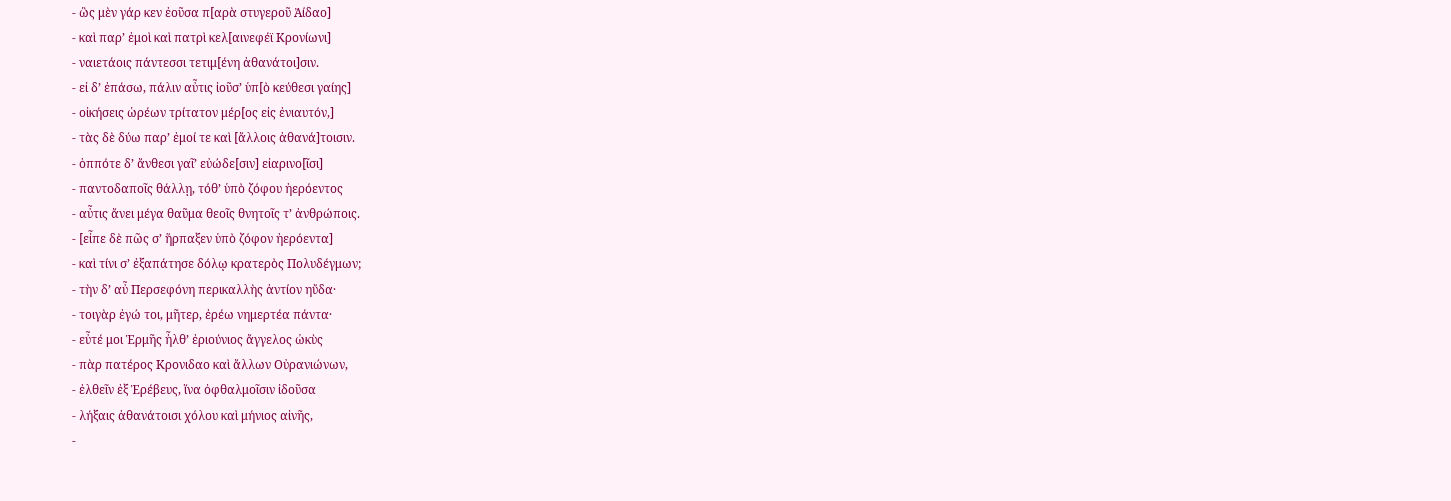- ὣς μὲν γάρ κεν ἐοῦσα π[αρὰ στυγεροῦ Ἀίδαο]
- καὶ παρʼ ἐμοὶ καὶ πατρὶ κελ[αινεφέϊ Κρονίωνι]
- ναιετάοις πάντεσσι τετιμ[ένη ἀθανάτοι]σιν.
- εἰ δʼ ἐπάσω, πάλιν αὖτις ἰοῦσʼ ὑπ[ὸ κεύθεσι γαίης]
- οἰκήσεις ὡρέων τρίτατον μέρ[ος εἰς ἐνιαυτόν,]
- τὰς δὲ δύω παρʼ ἐμοί τε καὶ [ἄλλοις ἀθανά]τοισιν.
- ὁππότε δʼ ἄνθεσι γαῖʼ εὐώδε[σιν] εἰαρινο[ῖσι]
- παντοδαποῖς θάλλῃ, τόθʼ ὑπὸ ζόφου ἠερόεντος
- αὖτις ἄνει μέγα θαῦμα θεοῖς θνητοῖς τʼ ἀνθρώποις.
- [εἶπε δὲ πῶς σʼ ἥρπαξεν ὑπὸ ζόφον ἠερόεντα]
- καὶ τίνι σʼ ἐξαπάτησε δόλῳ κρατερὸς Πολυδέγμων;
- τὴν δʼ αὖ Περσεφόνη περικαλλὴς ἀντίον ηὔδα·
- τοιγὰρ ἐγώ τοι, μῆτερ, ἐρέω νημερτέα πάντα·
- εὖτέ μοι Ἑρμῆς ἦλθʼ ἐριούνιος ἄγγελος ὠκὺς
- πὰρ πατέρος Κρονιδαο καὶ ἄλλων Οὐρανιώνων,
- ἐλθεῖν ἐξ Ἐρέβευς, ἵνα ὀφθαλμοῖσιν ἰδοῦσα
- λήξαις ἀθανάτοισι χόλου καὶ μήνιος αἰνῆς,
-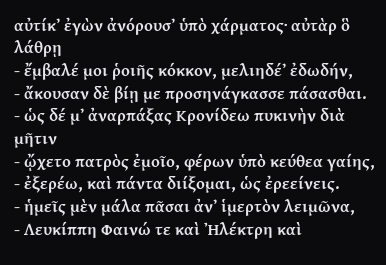αὐτίκʼ ἐγὼν ἀνόρουσʼ ὑπὸ χάρματος· αὐτὰρ ὃ λάθρῃ
- ἔμβαλέ μοι ῥοιῆς κόκκον, μελιηδέʼ ἐδωδήν,
- ἄκουσαν δὲ βίῃ με προσηνάγκασσε πάσασθαι.
- ὡς δέ μʼ ἀναρπάξας Κρονίδεω πυκινὴν διὰ μῆτιν
- ᾤχετο πατρὸς ἐμοῖο, φέρων ὑπὸ κεύθεα γαίης,
- ἐξερέω, καὶ πάντα διίξομαι, ὡς ἐρεείνεις.
- ἡμεῖς μὲν μάλα πᾶσαι ἀνʼ ἱμερτὸν λειμῶνα,
- Λευκίππη Φαινώ τε καὶ Ἠλέκτρη καὶ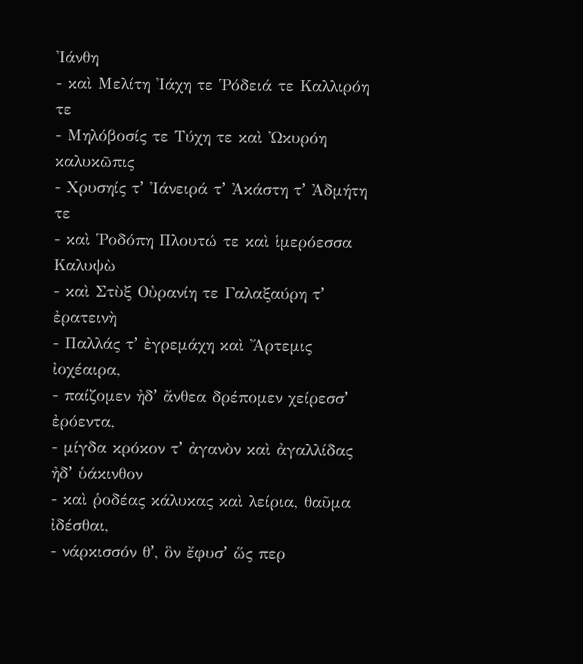Ἰάνθη
- καὶ Μελίτη Ἰάχη τε Ῥόδειά τε Καλλιρόη τε
- Μηλόβοσίς τε Τύχη τε καὶ Ὠκυρόη καλυκῶπις
- Χρυσηίς τʼ Ἰάνειρά τʼ Ἀκάστη τʼ Ἀδμήτη τε
- καὶ Ῥοδόπη Πλουτώ τε καὶ ἱμερόεσσα Καλυψὼ
- καὶ Στὺξ Οὐρανίη τε Γαλαξαύρη τʼ ἐρατεινὴ
- Παλλάς τʼ ἐγρεμάχη καὶ Ἄρτεμις ἰοχέαιρα,
- παίζομεν ἠδʼ ἄνθεα δρέπομεν χείρεσσʼ ἐρόεντα,
- μίγδα κρόκον τʼ ἀγανὸν καὶ ἀγαλλίδας ἠδʼ ὑάκινθον
- καὶ ῥοδέας κάλυκας καὶ λείρια, θαῦμα ἰδέσθαι,
- νάρκισσόν θʼ, ὃν ἔφυσʼ ὥς περ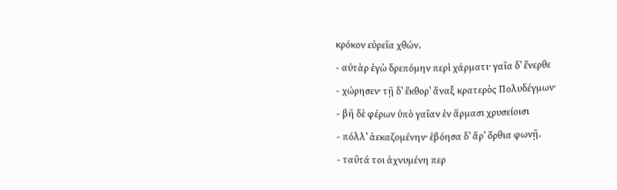κρόκον εὐρεῖα χθών.
- αὐτὰρ ἐγὼ δρεπόμην περὶ χάρματι· γαῖα δʼ ἔνερθε
- χώρησεν· τῇ δʼ ἔκθορʼ ἄναξ κρατερὸς Πολυδέγμων·
- βῆ δὲ φέρων ὑπὸ γαῖαν ἐν ἅρμασι χρυσείοισι
- πόλλʼ ἀεκαζομένην· ἐβόησα δʼ ἄρʼ ὄρθια φωνῇ.
- ταῦτά τοι ἀχνυμένη περ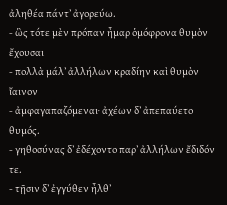ἀληθέα πάντʼ ἀγορεύω.
- ὣς τότε μὲν πρόπαν ἦμαρ ὁμόφρονα θυμὸν ἔχουσαι
- πολλὰ μάλʼ ἀλλήλων κραδίην καὶ θυμὸν ἴαινον
- ἀμφαγαπαζόμεναι· ἀχέων δʼ ἀπεπαύετο θυμός.
- γηθοσύνας δʼ ἐδέχοντο παρʼ ἀλλήλων ἔδιδόν τε.
- τῇσιν δʼ ἐγγύθεν ἦλθʼ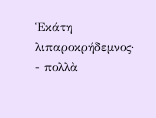Ἑκάτη λιπαροκρήδεμνος·
- πολλὰ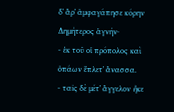δʼ ἄρʼ ἀμφαγάπησε κόρην Δημήτερος ἁγνήν·
- ἐκ τοῦ οἱ πρόπολος καὶ ὀπάων ἔπλετʼ ἄνασσα.
- ταῖς δὲ μέτʼ ἄγγελον ἧκε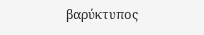βαρύκτυπος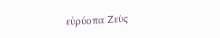εὐρύοπα Ζεὺς